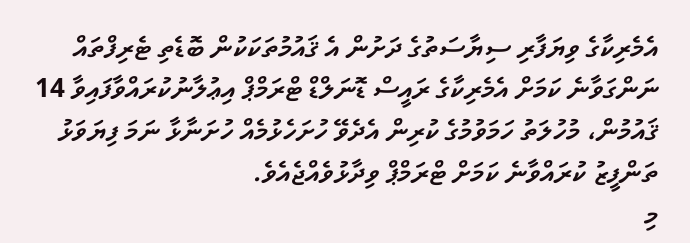އެމެރިކާގެ ވިޔަފާރި ސިޔާސަތުގެ ދަށުން އެ ޤައުމުތަކަކުން ބޮޑެތި ޓެރިފްތައް ނަންގަވާނެ ކަމަށް އެމެރިކާގެ ރައީސް ޑޮނަލްޑް ޓްރަމްޕް އިޢުލާނުކުރައްވާފައިވާ 14 ޤައުމުން، މުހުލަތު ހަމަވުމުގެ ކުރިން އެދެވޭ ހުށަހެޅުމެއް ހުށަނާޅާ ނަމަ ފިޔަވަޅު ތަންފީޒު ކުރައްވާނެ ކަމަށް ޓްރަމްޕް ވިދާޅުވެއްޖެއެވެ.
މި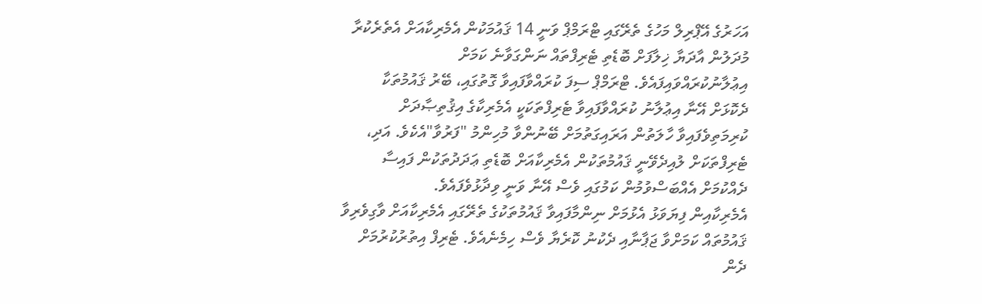އަހަރުގެ އޭޕްރިލް މަހުގެ ތެރޭގައި ޓްރަމްޕް ވަނީ 14 ޤައުމަކުން އެމެރިކާއަށް އެތެރެކުރާ މުދަލުން އާދަޔާ ޚިލާފަށް ބޮޑެތި ޓެރިފްތައް ނަންގަވާނެ ކަމަށް އިޢުލާނުކުރައްވައިފައެވެ. ޓްރަމްޕް ސިފަ ކުރައްވާފައިވާ ގޮތުގައި، ބޭރު ޤައުމުތަކާ ދެކޮޅަށް އޭނާ އިޢުލާނު ކުރައްވާފައިވާ ޓެރިފްތަކަކީ އެމެރިކާގެ އިޤުތިޞާދަށް ކުރިމަތިވެފައިވާ ހާލަތުން އަރައިގަތުމަށް ބޭނުންވާ މުހިންމު "ފަރުވާ"އެކެވެ. އަދި، ޓެރިފްތަކަށް ލުއިދެވޭނީ ޤައުމުތަކުން އެމެރިކާއަށް ބޮޑެތި ޢަދަދުތަކުން ފައިސާ ދެއްކުމަށް އެއްބަސްވުމުން ކަމުގައި ވެސް އޭނާ ވަނީ ވިދާޅުވެފައެވެ.
އެމެރިކާއިން ފިޔަވަޅު އެޅުމަށް ނިންމާފައިވާ ޤައުމުތަކުގެ ތެރޭގައި އެމެރިކާއަށް ވާގިވެރިވާ ޤައުމުތައް ކަމަށްވާ ޖަޕާނާއި ދެކުނު ކޮރެޔާ ވެސް ހިމެނެއެވެ. ޓެރިފް އިތުރުކުރުމަށް ދެން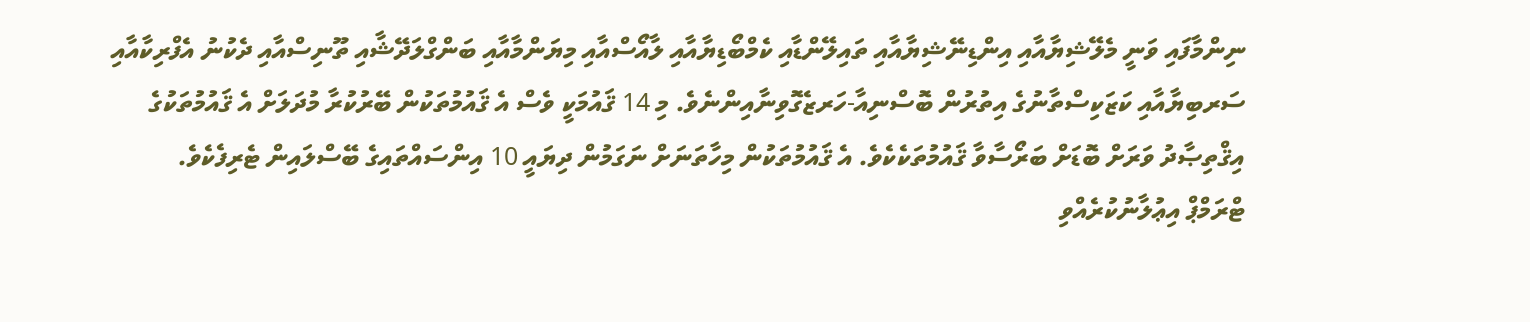ނިންމާފައި ވަނީ މެލޭޝިޔާއާއި އިންޑިނޭޝިޔާއާއި ތައިލޭންޑާއި ކެމްބޯޑިޔާއާއި ލާއޯސްއާއި މިޔަންމާއާއި ބަންގްލަދޭޝާއި ތޫނިސްއާއި ދެކުނު އެފްރިކާއާއި ސަރބިޔާއާއި ކަޒަކިސްތާނުގެ އިތުރުން ބޮސްނިއާ-ހަރޒެގޮވިނާއިންނެވެ. މި 14 ޤައުމަކީ ވެސް އެ ޤައުމުތަކުން ބޭރުކުރާ މުދަލަށް އެ ޤައުމުތަކުގެ އިޤްތިޞާދު ވަރަށް ބޮޑަށް ބަރޯސާވާ ޤައުމުތަކެކެވެ. އެ ޤައުމުތަކުން މިހާތަނަށް ނަގަމުން ދިޔައީ 10 އިންސައްތައިގެ ބޭސްލައިން ޓެރިފެކެވެ.
ޓްރަމްޕް އިޢުލާނުކުރެއްވި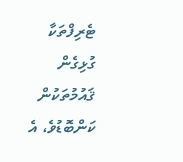ޓެރިފްތަކާ ގުޅިގެން ޤައުމުތަކުން ކަންބޮޑުވެ، އެ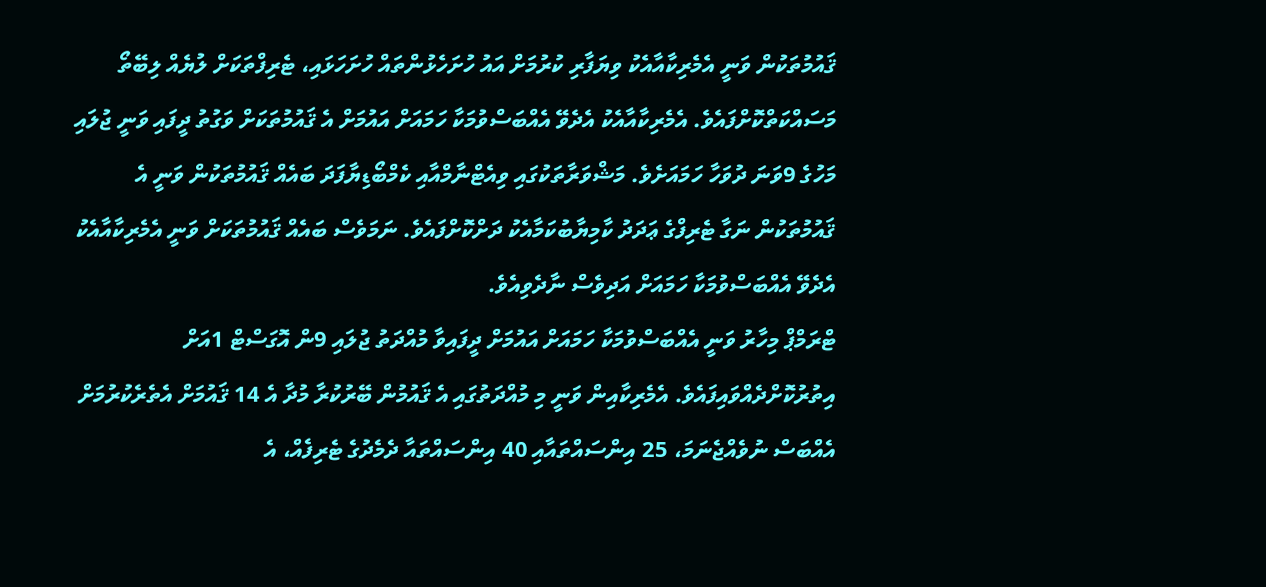ޤައުމުތަކުން ވަނީ އެމެރިކާއާއެކު ވިޔަފާރި ކުރުމަށް އައު ހުށަހެޅުންތައް ހުށަހަޅައި، ޓެރިފްތަކަށް ލުޔެއް ލިބޭތޯ މަސައްކަތްކޮށްފައެވެ. އެމެރިކާއާއެކު އެދެވޭ އެއްބަސްވުމަކާ ހަމައަށް އައުމަށް އެ ޤައުމުތަކަށް ވަގުތު ދީފައި ވަނީ ޖުލައި މަހުގެ 9ވަނަ ދުވަހާ ހަމައަށެވެ. މަޝްވަރާތަކުގައި ވިއެޓްނާމްއާއި ކެމްބޯޑިޔާފަދަ ބައެއް ޤައުމުތަކުން ވަނީ އެ ޤައުމުތަކުން ނަގާ ޓެރިފްގެ ޢަދަދު ކާމިޔާބުކަމާއެކު ދަށްކޮށްފައެވެ. ނަމަވެސް ބައެއް ޤައުމުތަކަށް ވަނީ އެމެރިކާއާއެކު އެދެވޭ އެއްބަސްވުމަކާ ހަމައަށް އަދިވެސް ނާދެވިއެވެ.
ޓްރަމްޕް މިހާރު ވަނީ އެއްބަސްވުމަކާ ހަމައަށް އައުމަށް ދީފައިވާ މުއްދަތު ޖުލައި 9ން އޮގަސްޓް 1އަށް އިތުރުކޮށްދެއްވައިފައެވެ. އެމެރިކާއިން ވަނީ މި މުއްދަތުގައި އެ ޤައުމުން ބޭރުކުރާ މުދާ އެ 14 ޤައުމަށް އެތެރެކުރުމަށް އެއްބަސް ނުވެއްޖެނަމަ، 25 އިންސައްތައާއި 40 އިންސައްތައާ ދެމެދުގެ ޓެރިފެއް، އެ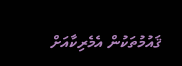ޤައުމުތަކުން އެމެރިކާއަށް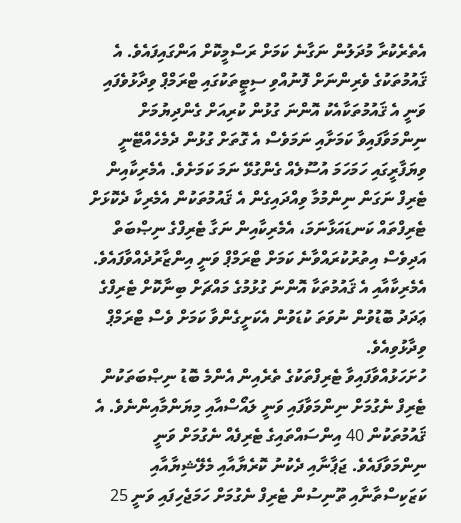އެތެރެކުރާ މުދަލުން ނަގާނެ ކަމަށް ރަސްމީކޮށް އަންގައިފައެވެ. އެ ޤައުމުތަކުގެ ވެރިންނަށް ފޮނުއްވި ސިޓީތަކުގައި ޓްރަމްޕް ވިދާޅުވެފައި ވަނީ އެ ޤައުމުތަކާއެކު އޮންނަ ގުޅުން ކުރިއަށް ގެންދިޔުމަށް ނިންމަވާފައިވާ ކަމަށާއި ނަމަވެސް އެ ގޮތަށް ގުޅުން ދެމެހެއްޓޭނީ ވިޔަފާރީގައި ހަމަހަމަ އުސޫލެއް ގެންގުޅޭ ނަމަ ކަމަށެވެ. އެމެރިކާއިން ޓެރިފް ނަގަން ނިންމުމާ ވިއްދައިގެން އެ ޤައުމުތަކުން އެމެރިކާ ދެކޮޅަށް ޓެރިފްތައް ކަނޑައަޅާނަމަ، އެމެރިކާއިން ނަގާ ޓެރިފްގެ ނިޞްބަތް އަދިވެސް އިތުރުކުރައްވާނެ ކަމަށް ޓްރަމްޕް ވަނީ އިންޒާރުދެއްވާފައެވެ. އެމެރިކާއާއި އެ ޤައުމުތަކާ އޮންނަ ގުޅުމުގެ މައްޗަށް ބިނާކޮށް ޓެރިފްގެ ޢަދަދު ބޮޑުވުން ނުވަތަ ކުޑަވުން އެކަށީގެންވާ ކަމަށް ވެސް ޓްރަމްޕް ވިދާޅުވިއެވެ.
ހުށަހަޅުއްވާފައިވާ ޓެރިފްތަކުގެ ތެރެއިން އެންމެ ބޮޑު ނިޞްބަތަކުން ޓެރިފް ނެގުމަށް ނިންމަވާފައި ވަނީ ލައޯސްއާއި މިޔަންމާއިންނެވެ. އެ ޤައުމުތަކުން 40 އިންސައްތައިގެ ޓެރިފެއް ނެގުމަށް ވަނީ ނިންމަވާފައެވެ. ޖަޕާނާއި ދެކުނު ކޮރެޔާއާއި މެލޭޝިޔާއާއި ކަޒަކިސްތާނާއި ތޫނިސުން ޓެރިފް ނެގުމަށް ހަމަޖެހިފައި ވަނީ 25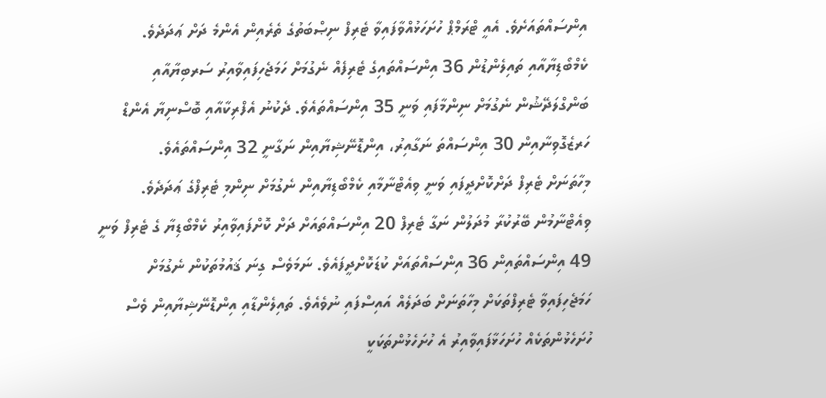އިންސައްތައަށެވެ. އެއީ ޓްރަމްޕް ހުށަހަޅުއްވާފައިވާ ޓެރިފް ނިޞްބަތުގެ ތެރެއިން އެންމެ ދަށް ޢަދަދެވެ.
ކެމްބޯޑިޔާއާއި ތައިލެންޑުން 36 އިންސައްތައިގެ ޓެރިފެއް ނެގުމަށް ހަމަޖެހިފައިވާއިރު ސަރބިޔާއާއި ބަންގްލަދޭޝުން ނެގުމަށް ނިންމާފައި ވަނީ 35 އިންސައްތައެވެ. ދެކުނު އެފްރިކާއާއި ބޮސްނިޔާ އެންޑް ހަރޒެގޮވިނާއިން 30 އިންސައްތަ ނަގާއިރު، އިންޑޮނޭޝިޔާއިން ނަގާނީ 32 އިންސައްތައެވެ.
މިހާތަނަށް ޓެރިފް ދަށްކޮށްދީފައި ވަނީ ވިއެޓްނާމާއި ކެމްބޯޑިޔާއިން ނެގުމަށް ނިންމި ޓެރިފްގެ ޢަދަދެވެ. ވިއެޓްނާމުން ބޭރުކުރާ މުދަލުން ނަގާ ޓެރިފް 20 އިންސައްތައަށް ދަށް ކޮށްފައިވާއިރު ކެމްބޯޑިޔާ ގެ ޓެރިފް ވަނީ 49 އިންސައްތައިން 36 އިންސައްތައަށް ކުޑަކޮށްދީފައެވެ. ނަމަވެސް ގިނަ ޤައުމުތަކުން ނެގުމަށް ހަމަޖެހިފައިވާ ޓެރިފްތަކަށް މިހާތަނަށް ބަދަލެއް އައިސްފައި ނުވެއެވެ. ތައިލެންޑާއި އިންޑޮނޭޝިޔާއިން ވެސް ހުށަހެޅުންތަކެއް ހުށަހަޅާފައިވާއިރު އެ ހުށަހެޅުންތަކަކީ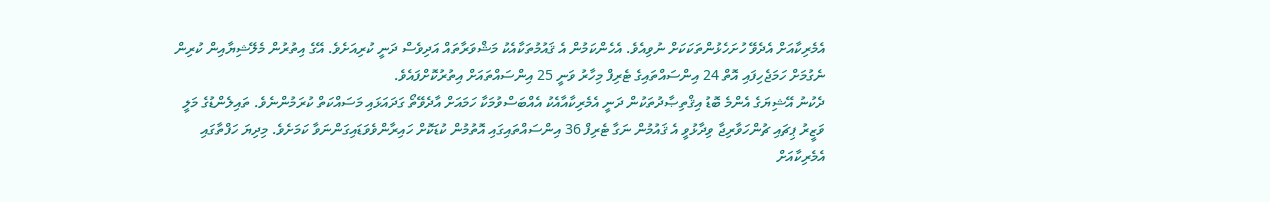އެމެރިކާއަށް އެދެވޭ ހުށަހެޅުންތަކަކަށް ނުވިއެވެ. އެހެންކަމުން އެ ޤައުމުތަކާއެކު މަޝްވަރާތައް އަދިވެސް ދަނީ ކުރިއަށެވެ. އޭގެ އިތުރުން މެލޭޝިޔާއިން ކުރިން ނެގުމަށް ހަމަޖެހިފައި އޮތް 24 އިންސައްތައިގެ ޓެރިފް މިހާރު ވަނީ 25 އިންސައްތައަށް އިތުރުކޮށްފައެވެ.
ދެކުނު އޭޝިޔަގެ އެންމެ ބޮޑު އިޤްތިޞާދުތަކުން ދަނީ އެމެރިކާއާއެކު އެއްބަސްވުމަކާ ހަމައަށް އާދެވޭތޯ ގަދައަޅައި މަސައްކަތް ކުރަމުންނެވެ. ތައިލެންޑުގެ މަލީ ވަޒީރު ޕިޗައި ޗުންހަވާރިޖާ ވިދާޅުވީ އެ ޤައުމުން ނަގާ ޓެރިފް 36 އިންސައްތައިގައި އޮތުމުން ކުޑަކޮށް ހައިރާންވެވަޑައިގަންނަވާ ކަމަށެވެ. މިދިޔަ ހަފްތާގައި އެމެރިކާއަށް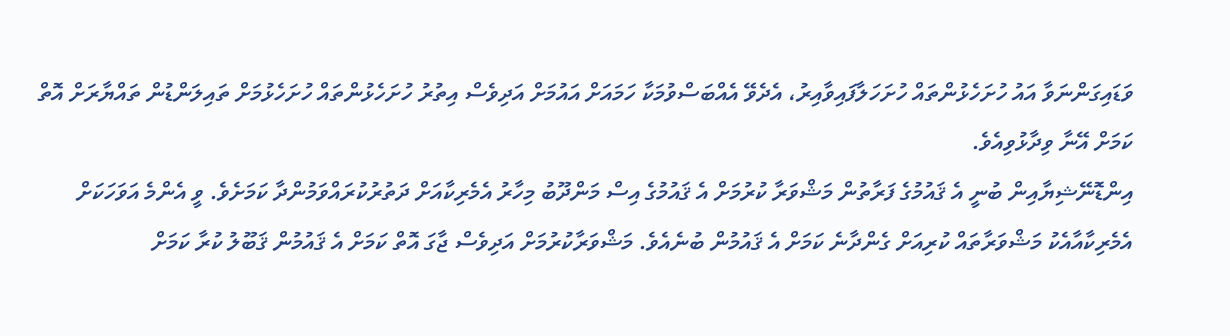ވަޑައިގަންނަވާ އައު ހުށަހެޅުންތައް ހުށަހަލާފައިވާއިރު، އެދެވޭ އެއްބަސްވުމަކާ ހަމައަށް އައުމަށް އަދިވެސް އިތުރު ހުށަހެޅުންތައް ހުށަހެޅުމަށް ތައިލަންޑުން ތައްޔާރަށް އޮތް ކަމަށް އޭނާ ވިދާޅުވިއެވެ.
އިންޑޮނޭޝިޔާއިން ބުނީ އެ ޤައުމުގެ ފަރާތުން މަޝްވަރާ ކުރުމަށް އެ ޤައުމުގެ އިސް މަންދޫބު މިހާރު އެމެރިކާއަށް ދަތުރުކުރައްވަމުންދާ ކަމަށެވެ. ވީ އެންމެ އަވަހަކަށް އެމެރިކާއާއެކު މަޝްވަރާތައް ކުރިއަށް ގެންދާނެ ކަމަށް އެ ޤައުމުން ބުނެއެވެ. މަޝްވަރާކުރުމަށް އަދިވެސް ޖާގަ އޮތް ކަމަށް އެ ޤައުމުން ޤަބޫލު ކުރާ ކަމަށް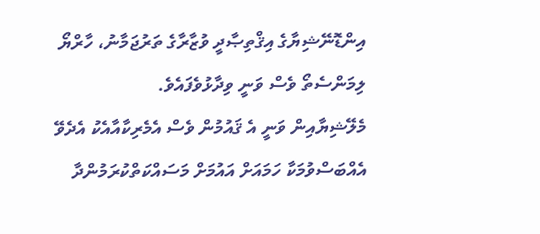އިންޑޮނޭޝިޔާގެ އިޤްތިޞާދީ ވުޒާރާގެ ތަރުޖަމާނު، ހާރްޔޯ ލިމަންސެތޯ ވެސް ވަނީ ވިދާޅުވެފައެވެ.
މެލޭޝިޔާއިން ވަނީ އެ ޤައުމުން ވެސް އެމެރިކާއާއެކު އެދެވޭ އެއްބަސްވުމަކާ ހަމައަށް އައުމަށް މަސައްކަތްކުރަމުންދާ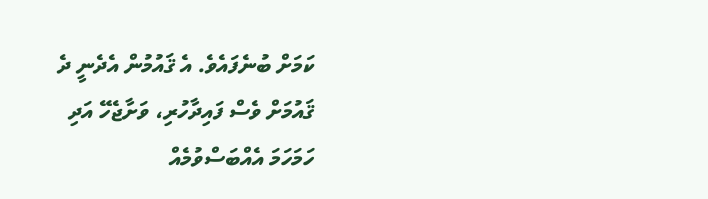ކަމަށް ބުނެފައެވެ. އެ ޤައުމުން އެދެނީ ދެ ޤައުމަށް ވެސް ފައިދާހުރި، ވަށާޖެހޭ އަދި ހަމަހަމަ އެއްބަސްވުމެއް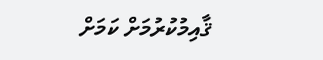ޤާއިމުކުރުމަށް ކަމަށް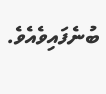ބުނެފައިވެއެވެ.